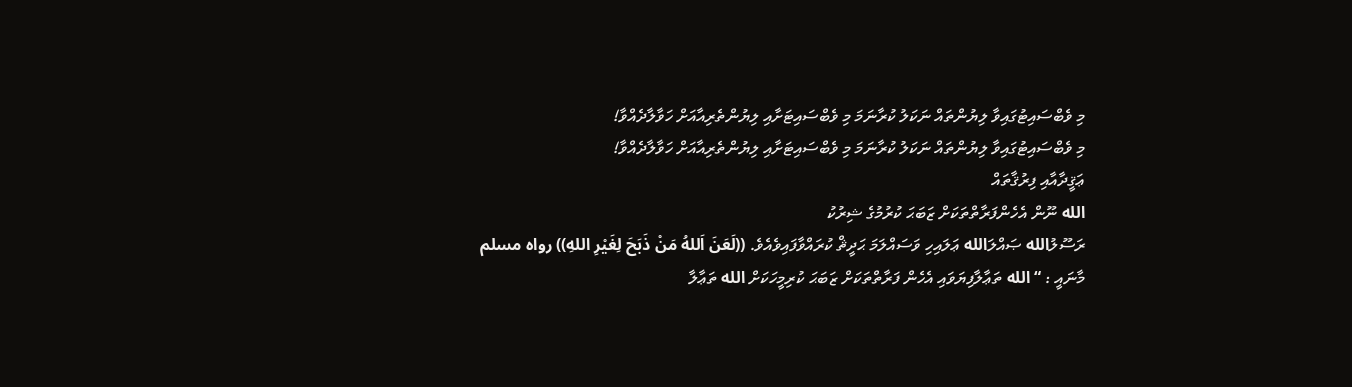މި ވެބްސައިޓުގައިވާ ލިޔުންތައް ނަކަލު ކުރާނަމަ މި ވެބްސައިޓަށާއި ލިޔުންތެރިއާއަށް ހަވާލާދެއްވާ!
މި ވެބްސައިޓުގައިވާ ލިޔުންތައް ނަކަލު ކުރާނަމަ މި ވެބްސައިޓަށާއި ލިޔުންތެރިއާއަށް ހަވާލާދެއްވާ!
ޢަޤީދާއާއި ފިރުޤާތައް
الله ނޫން އެހެންފަރާތްތަކަށް ޒަބަޙަ ކުރުމުގެ ޝިރުކު
ރަސޫލުالله ޞައްލަالله ޢަލައިހި ވަސައްލަމަ ޙަދީޘް ކުރައްވާފައިވެއެވެ. ((لَعَنَ اَللهُ مَنْ ذَبَحَ لِغَيْرِ اللهِ)) رواه مسلم މާނައީ : “الله ތަޢާލާފިޔަވައި އެހެން ފަރާތްތަކަށް ޒަބަޙަ ކުރިމީހަކަށް الله ތަޢާލާ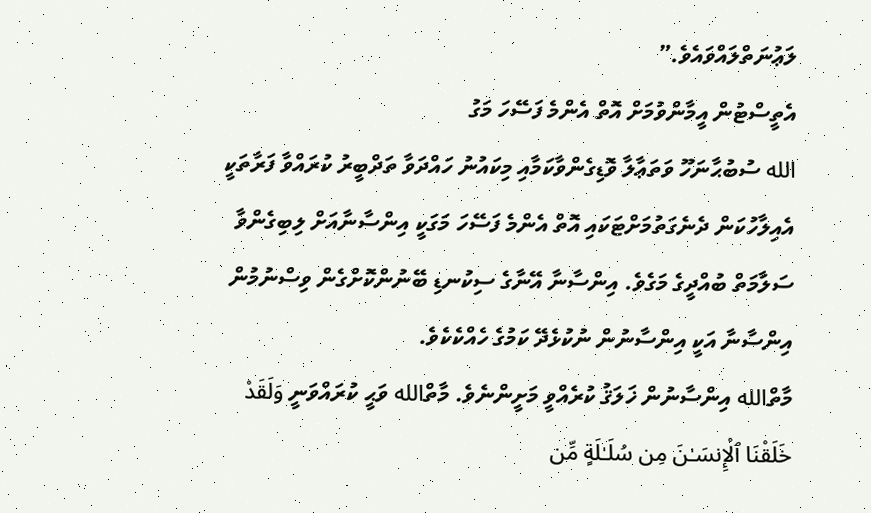ލަޢުނަތްލައްވައެވެ.”
އެތީސްޓުން އީމާންވުމަށް އޮތް އެންމެ ފަސޭހަ މަގު
الله ސުބުޙާނަހޫ ވަތަޢާލާ ވޮޑިގެންވާކަމާއި މިކައުނު ހައްދަވާ ތަދްބީރު ކުރައްވާ ފަރާތަކީ އެއިލާހުކަން ދެނެގަތުމަށްޓަކައި އޮތް އެންމެ ފަސޭހަ މަގަކީ އިންސާނާއަށް ލިބިގެންވާ ސަލާމަތް ބުއްދީގެ މަގެވެ. އިންސާނާ އޭނާގެ ސިކުނޑި ބޭނުންކޮށްގެން ވިސްނުމުން
އިންސާނާ އަކީ އިންސާނުން ނުކުޅެދޭ ކަމުގެ ހެއްކެކެވެ.
މާތްالله އިންސާނުން ޚަލަޤު ކުރެއްވީ މަށީންނެވެ. މާތްالله ވަޙީ ކުރައްވަނީ وَلَقَدْ خَلَقْنَا ٱلْإِنسَـٰنَ مِن سُلَـٰلَةٍ مِّن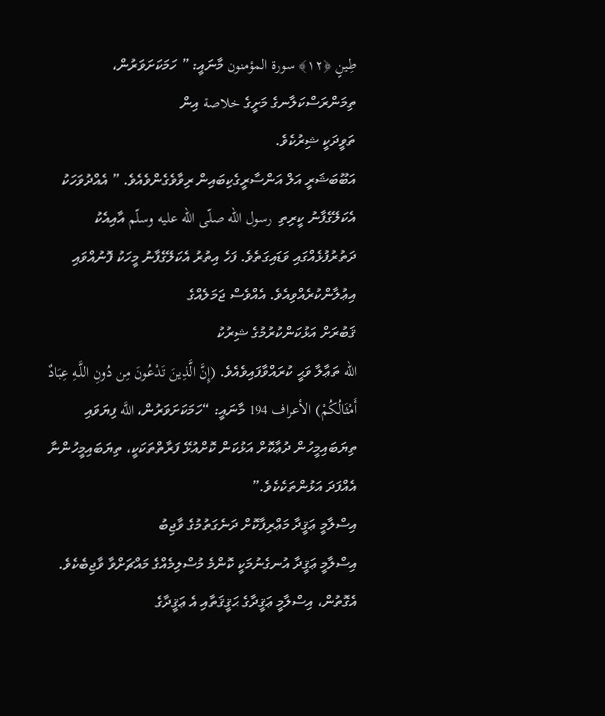طِينٍ ﴿١٢﴾ سورة المؤمنون މާނައީ: ” ހަމަކަށަވަރުން، ތިމަންރަސްކަލާނގެ މަށީގެ خلاصة އިން
ތަވީދަކީ ޝިރުކެވެ.
އަބޫބަޝަރީ އަލް އަންސާރީގެކިބައިން ރިވާވެގެންވެއެވެ. ” އެއްދުވަހަކު އެކަލޭގެފާނު ކީރިތި  رسول الله صلّى الله عليه وسلّم އާއިއެކު ދަތުރުފުޅެއްގައި ވަޑައިގަތެވެ. ފަހެ އިތުރު އެކަލޭގެފާނު މީހަކު ފޮނުއްވައި އިޢުލާންކުރެއްވިއެވެ. އެއްވެސް ޖަމަލެއްގެ
ޤަބުރަށް އަޅުކަންކުރުމުގެ ޝިރުކު
الله ތަޢާލާ ވަޙީ ކުރައްވާފައިވެއެވެ. (إِنَّ الَّذِينَ تَدْعُونَ مِن دُونِ اللَّـهِ عِبَادٌ أَمْثَالُكُمْ) الأعراف 194 މާނައީ: “ހަމަކަށަވަރުން، اللَّه ފިޔަވައި ތިޔަބައިމީހުން ދުޢާކޮށް އަޅުކަން ކޮށްއުޅޭ ފަރާތްތަކަކީ، ތިޔަބައިމީހުންނާ އެއްފަދަ އަޅުންތަކެކެވެ.”
އިސްލާމީ ޢަޤީދާ މަޢްރިފާކޮށް ދަނެގަތުމުގެ ވާޖިބު
އިސްލާމީ ޢަޤީދާ އުނގެނުމަކީ ކޮންމެ މުސްލިމެއްގެ މައްޗަށްވާ ވާޖިބެކެވެ. އެގޮތުން، އިސްލާމީ ޢަޤީދާގެ ޙަޤީޤަތާއި އެ ޢަޤީދާގެ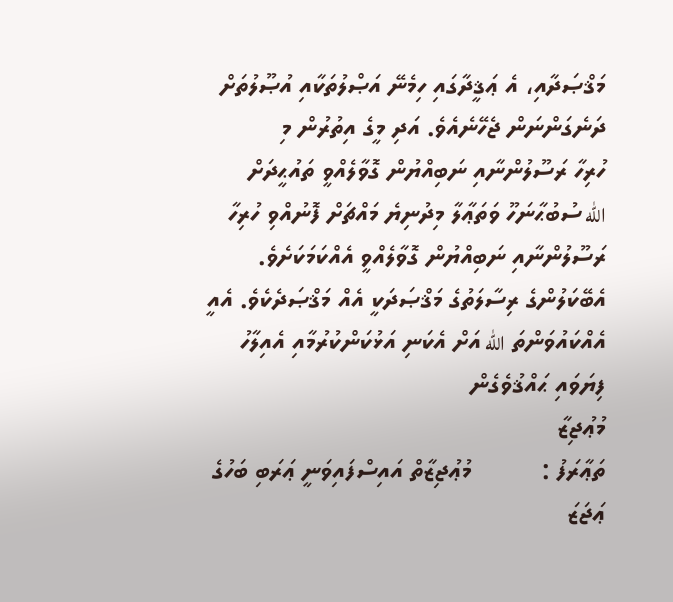މަޤްޞަދާއި، އެ ޢަޤީދާގައި ހިމެނޭ އަޞްލުތަކާއި އުޞޫލުތަށް ދަނެގަންނަން ޖެހޭނެއެވެ. އަދި މީގެ އިތުރުން މި
ހުރިހާ ރަސޫލުންނާއި ނަބިއްޔުން ގޮވާލެއްވީ ތައުޙީދަށް
الله ސުބުޙާނަހޫ ވަތަޢާލާ މިދުނިޔެ މައްޗަށް ފޮނުއްވި ހުރިހާ ރަސޫލުންނާއި ނަބިއްޔުން ގޮވާލެއްވީ އެއްކަމަކަށެވެ. އެބޭކަލުންގެ ރިސާލަތުގެ މަޤްޞަދަކީ އެއް މަޤްޞަދެކެވެ. އެއީ އެއްކައުވަންތަ الله އަށް އެކަނި އަޅުކަންކުރުމާއި އެއިލާހު ފިޔަވައި ޙައްޤުވެގެން
މުޢުޖިޒާ
ތަޢާރަފު :          މުޢުޖިޒާތް އައިސްފައިވަނީ ޢަރަބި ބަހުގެ ޢަޖަޒަ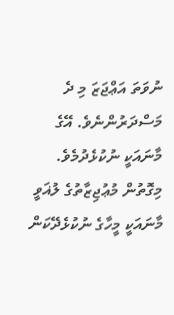ނުވަތަ އަޢްޖަޒަ މި ދެ މަސްދަރުންނެވެ. އޭގެ މާނައަކީ ނުކުޅެދުމެވެ. މިގޮތުން މުޢުޖިޒާތުގެ ލުޣަވީ މާނައަކީ މީހާގެ ނުކުޅެދޭކަން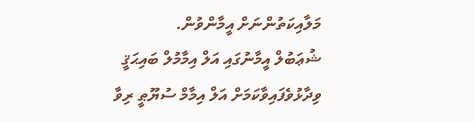މަލާއިކަތުންނަށް އީމާންވުން.
ޝުޢަބުލް އީމާނުގައި އަލް އިމާމުލް ބައިޙަޤީ ވިދާޅުވެފައިވާކަމަށް އަލް އިމާމް ސުޔޫޠީ ރިވާ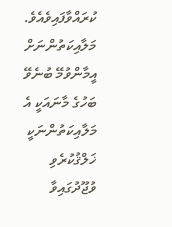ކުރައްވާފައިވެއެވެ. މަލާއިކަތުންނަށް އީމާންވުމޭ ބުނެވޭ ބަހުގެ މާނައަކީ އެ މަލާއިކަތުންނަކީ ޚަލްޤުކުރެވި ވުޖޫދުގައިވާ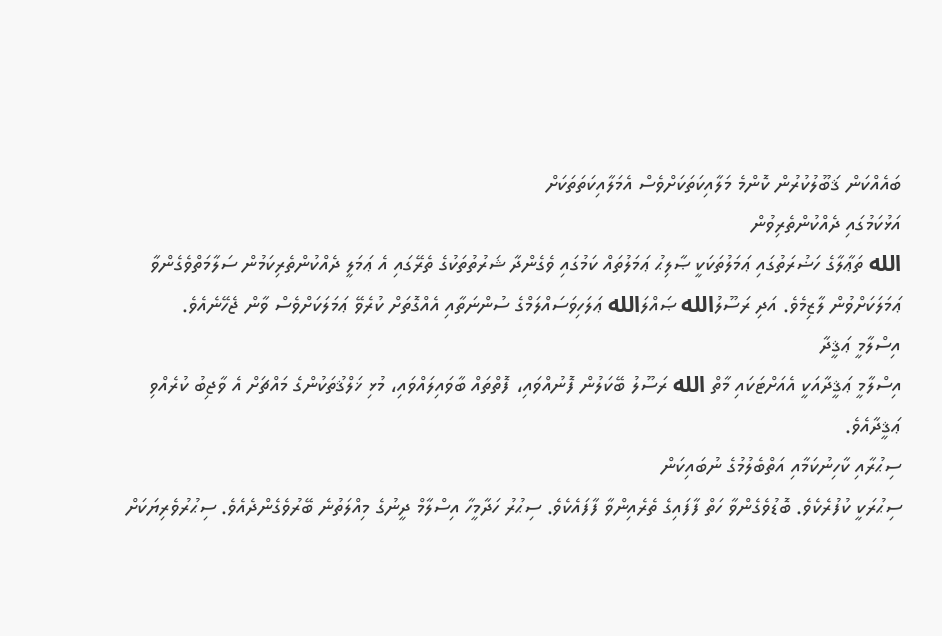ބައެއްކަން ޤަބޫލުކުރުން ކޮންމެ މަލާއިކަތަކަށްވެސް އެމަލާއިކަތަތަކަށް
އަޅުކަމުގައި ދެއްކުންތެރިވުން
الله ތަޢާލާގެ ހަޟުރަތުގައި ޢަމަލުތަކަކީ ޞާލިޙު ޢަމަލުތައް ކަމުގައި ވެގެންދާ ޝަރުތުތަކުގެ ތެރޭގައި އެ ޢަމަލީ ދެއްކުންތެރިކަމުން ސަލާމަތްވެގެންވާ ޢަމަލަކަށްވުން ލާޒިމެވެ. އަދި ރަސޫލުالله ޞައްލަالله ޢަލަހިވަސައްލަމްގެ ސުންނަތާއި އެއްގޮތަށް ކުރެވޭ ޢަމަލަކަށްވެސް ވާން ޖެހޭނެއެވެ.
އިސްލާމީ ޢަޤީދާ
އިސްލާމީ ޢަޤީދާއަކީ އެއަށްޓަކައި މާތް الله ރަސޫލު ބޭކަލުން ފޮނުއްވައި، ފޮތްތައް ބާވައިލައްވައި، މުޅި ޚަލްޤުތަކުންގެ މައްޗަށް އެ ވާޖިބު ކުރެއްވި ޢަޤީދާއެވެ.
ސިޙުރާއި ކާހިނުކަމާއި އަތްބެލުމުގެ ނުބައިކަން
ސިޙުރަކީ ކުފުރެކެވެ. ބޮޑުވެގެންވާ ހަތް ފާފައިގެ ތެރެއިންވާ ފާފައެކެވެ. ސިޙުރު ހަދާމީހާ އިސްލާމް ދީނުގެ މިއްލަތުނެ ބޭރުވެގެންދެއެވެ. ސިޙުރުވެރިޔަކަށް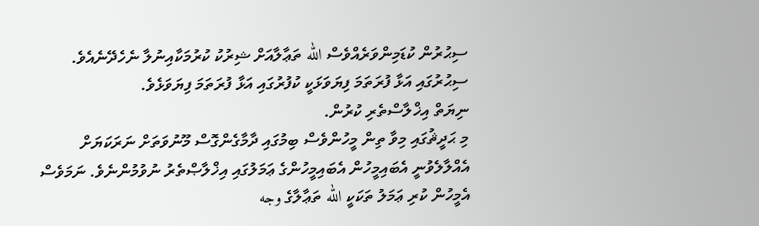ސިޙުރުން ކުޑަމިންވަރެއްވެސް الله ތަޢާލާއަށް ޝިރުކު ކުރުމަކާއިނުލާ ނެހެދޭނެއެވެ. ސިޙުރުގައި އަޅާ ފުރަތަމަ ފިޔަވަޅަކީ ކުފުރުގައި އަޅާ ފުރަތަމަ ފިޔަވަޅެވެ.
ނިޔަތް އިޚްލާސްތެރި ކުރުން.
މި ޙަދީޘުގައި މިވާ ތިން މީހުންވެސް ބިމުގައި ދާމާގެންގޮސް މޫނުވަތަށް ނަރަކަޔަށް އެއްލާލެވުނީ އެބައިމީހުން އެބައިމީހުންގެ ޢަމަލުގައި އިޚްލާޞްތެރު ނުވުމުންނެވެ. ނަމަވެސް އެމީހުން ކުރި ޢަމަލު ތަކަކީ الله ތަޢާލާގެ وجه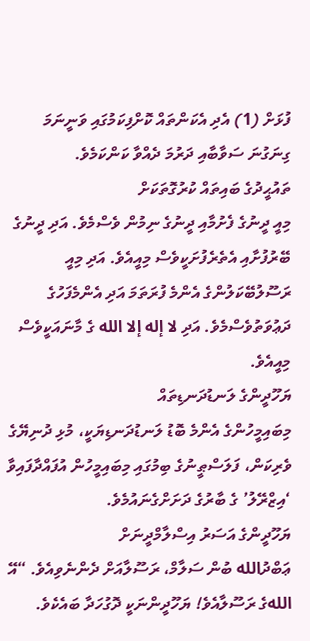ފުޅަށް (1) އެދި އެކަންތައް ކޮށްފިކަމުގައި ވަނީނަމަ ގިނަގުނަ ސަވާބާއި ދަރުމަ ދެއްވާ ކަންކަމެވެ.
ތައުޙީދުގެ ބައިތައް ކުރުގޮތަކަށް
މިއީ ދީނުގެ ފެށުމާއި ދީނުގެ ނިމުން ވެސްމެވެ. އަދި ދީނުގެ ބޭރުފުށާއި އެތެރެފުށަކީވެސް މިއީއެވެ. އަދި މިއީ ރަސޫލުބޭކަލުންގެ އެންމެ ފުރަތަމަ އަދި އެންމެފަހުގެ ދަޢުވަތުވެސްމެވެ. އަދި لا إله إلا الله ގެ މާނައަކީވެސް މިއީއެވެ.
ޔަހޫދީންގެ ލަނޑުދަނޑިތައް
މިބައިމީހުންގެ އެންމެ ބޮޑު ލަނޑުދަނޑިޔަކީ، މުޅި ދުނިޔޭގެ ވެރިކަން، ފަލަސްޠީނުގެ ބިމުގައި މިބައިމީހުން އުފައްދާފައިވާ ‘އިޒްރޭލު’ ގެ ބާރުގެ ދަށަށްގެނައުމެވެ.
ޔަހޫދީންގެ އަސަރު އިސްލާމްދީނަށް
ޢަބްދުالله ބުން ސަލާމް، ރަސޫލާއަށް ދެންނެވިއެވެ. “އޭ اللهގެ ރަސޫލާއެވެ! ޔަހޫދީންނަކީ ދޮގުހަދާ ބައެކެވެ.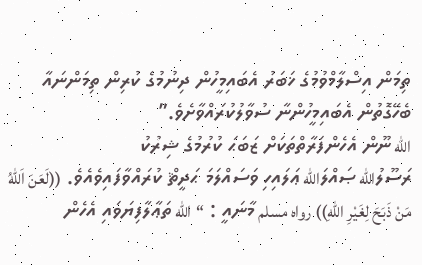ތިމަން އިސްލާމްވުމުގެ ޚަބަރު އެބައިމީހުން ދިނުމުގެ ކުރިން ތިމަންނައާ ބެހޭގޮތުން އެބައިމީހުންނާ ސުވާލުކުރައްވާށެވެ.”
الله ނޫން އެހެންފަރާތްތަކަށް ޒަބަޙަ ކުރުމުގެ ޝިރުކު
ރަސޫލުالله ޞައްލަالله ޢަލައިހި ވަސައްލަމަ ޙަދީޘް ކުރައްވާފައިވެއެވެ. ((لَعَنَ اَللهُ مَنْ ذَبَحَ لِغَيْرِ اللهِ)) رواه مسلم މާނައީ : “الله ތަޢާލާފިޔަވައި އެހެން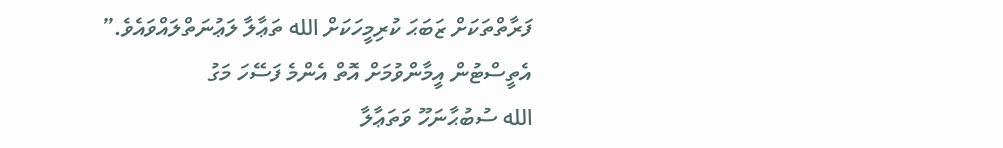ފަރާތްތަކަށް ޒަބަޙަ ކުރިމީހަކަށް الله ތަޢާލާ ލަޢުނަތްލައްވައެވެ.”
އެތީސްޓުން އީމާންވުމަށް އޮތް އެންމެ ފަސޭހަ މަގު
الله ސުބުޙާނަހޫ ވަތަޢާލާ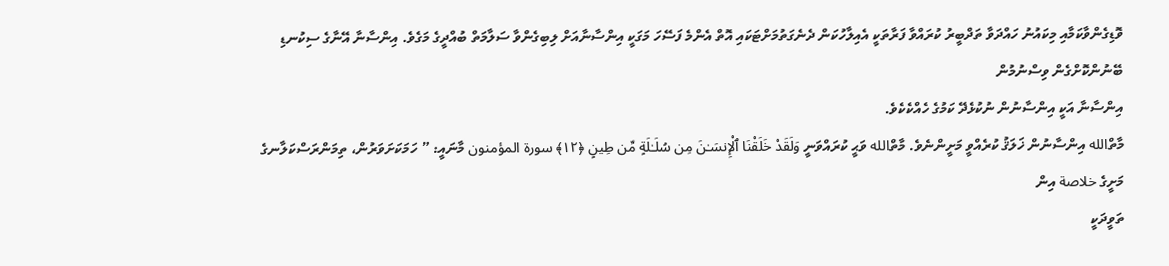ވޮޑިގެންވާކަމާއި މިކައުނު ހައްދަވާ ތަދްބީރު ކުރައްވާ ފަރާތަކީ އެއިލާހުކަން ދެނެގަތުމަށްޓަކައި އޮތް އެންމެ ފަސޭހަ މަގަކީ އިންސާނާއަށް ލިބިގެންވާ ސަލާމަތް ބުއްދީގެ މަގެވެ. އިންސާނާ އޭނާގެ ސިކުނޑި ބޭނުންކޮށްގެން ވިސްނުމުން
އިންސާނާ އަކީ އިންސާނުން ނުކުޅެދޭ ކަމުގެ ހެއްކެކެވެ.
މާތްالله އިންސާނުން ޚަލަޤު ކުރެއްވީ މަށީންނެވެ. މާތްالله ވަޙީ ކުރައްވަނީ وَلَقَدْ خَلَقْنَا ٱلْإِنسَـٰنَ مِن سُلَـٰلَةٍ مِّن طِينٍ ﴿١٢﴾ سورة المؤمنون މާނައީ: ” ހަމަކަށަވަރުން، ތިމަންރަސްކަލާނގެ މަށީގެ خلاصة އިން
ތަވީދަކީ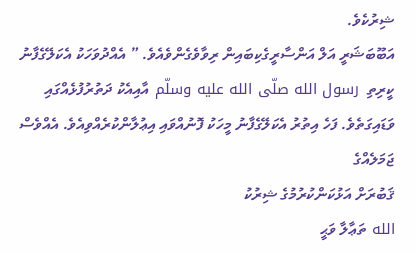ޝިރުކެވެ.
އަބޫބަޝަރީ އަލް އަންސާރީގެކިބައިން ރިވާވެގެންވެއެވެ. ” އެއްދުވަހަކު އެކަލޭގެފާނު ކީރިތި  رسول الله صلّى الله عليه وسلّم އާއިއެކު ދަތުރުފުޅެއްގައި ވަޑައިގަތެވެ. ފަހެ އިތުރު އެކަލޭގެފާނު މީހަކު ފޮނުއްވައި އިޢުލާންކުރެއްވިއެވެ. އެއްވެސް ޖަމަލެއްގެ
ޤަބުރަށް އަޅުކަންކުރުމުގެ ޝިރުކު
الله ތަޢާލާ ވަޙީ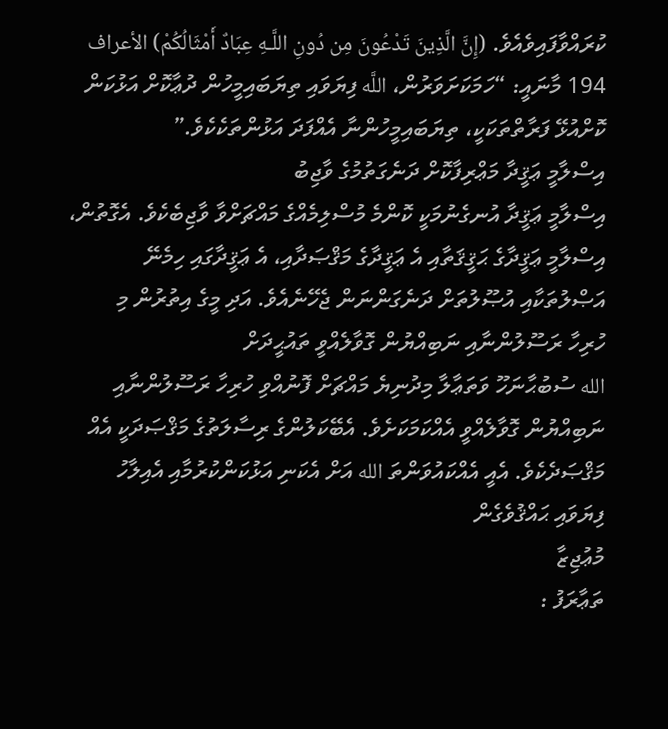ކުރައްވާފައިވެއެވެ. (إِنَّ الَّذِينَ تَدْعُونَ مِن دُونِ اللَّـهِ عِبَادٌ أَمْثَالُكُمْ) الأعراف 194 މާނައީ: “ހަމަކަށަވަރުން، اللَّه ފިޔަވައި ތިޔަބައިމީހުން ދުޢާކޮށް އަޅުކަން ކޮށްއުޅޭ ފަރާތްތަކަކީ، ތިޔަބައިމީހުންނާ އެއްފަދަ އަޅުންތަކެކެވެ.”
އިސްލާމީ ޢަޤީދާ މަޢްރިފާކޮށް ދަނެގަތުމުގެ ވާޖިބު
އިސްލާމީ ޢަޤީދާ އުނގެނުމަކީ ކޮންމެ މުސްލިމެއްގެ މައްޗަށްވާ ވާޖިބެކެވެ. އެގޮތުން، އިސްލާމީ ޢަޤީދާގެ ޙަޤީޤަތާއި އެ ޢަޤީދާގެ މަޤްޞަދާއި، އެ ޢަޤީދާގައި ހިމެނޭ އަޞްލުތަކާއި އުޞޫލުތަށް ދަނެގަންނަން ޖެހޭނެއެވެ. އަދި މީގެ އިތުރުން މި
ހުރިހާ ރަސޫލުންނާއި ނަބިއްޔުން ގޮވާލެއްވީ ތައުޙީދަށް
الله ސުބުޙާނަހޫ ވަތަޢާލާ މިދުނިޔެ މައްޗަށް ފޮނުއްވި ހުރިހާ ރަސޫލުންނާއި ނަބިއްޔުން ގޮވާލެއްވީ އެއްކަމަކަށެވެ. އެބޭކަލުންގެ ރިސާލަތުގެ މަޤްޞަދަކީ އެއް މަޤްޞަދެކެވެ. އެއީ އެއްކައުވަންތަ الله އަށް އެކަނި އަޅުކަންކުރުމާއި އެއިލާހު ފިޔަވައި ޙައްޤުވެގެން
މުޢުޖިޒާ
ތަޢާރަފު :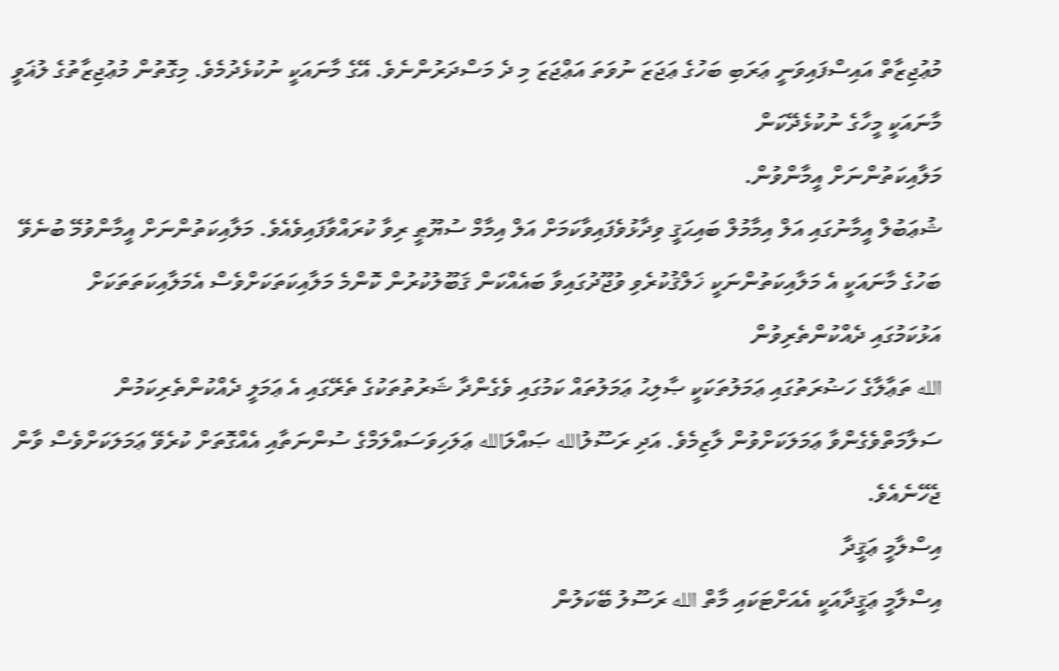މުޢުޖިޒާތް އައިސްފައިވަނީ ޢަރަބި ބަހުގެ ޢަޖަޒަ ނުވަތަ އަޢްޖަޒަ މި ދެ މަސްދަރުންނެވެ. އޭގެ މާނައަކީ ނުކުޅެދުމެވެ. މިގޮތުން މުޢުޖިޒާތުގެ ލުޣަވީ މާނައަކީ މީހާގެ ނުކުޅެދޭކަން
މަލާއިކަތުންނަށް އީމާންވުން.
ޝުޢަބުލް އީމާނުގައި އަލް އިމާމުލް ބައިޙަޤީ ވިދާޅުވެފައިވާކަމަށް އަލް އިމާމް ސުޔޫޠީ ރިވާ ކުރައްވާފައިވެއެވެ. މަލާއިކަތުންނަށް އީމާންވުމޭ ބުނެވޭ ބަހުގެ މާނައަކީ އެ މަލާއިކަތުންނަކީ ޚަލްޤުކުރެވި ވުޖޫދުގައިވާ ބައެއްކަން ޤަބޫލުކުރުން ކޮންމެ މަލާއިކަތަކަށްވެސް އެމަލާއިކަތަތަކަށް
އަޅުކަމުގައި ދެއްކުންތެރިވުން
الله ތަޢާލާގެ ހަޟުރަތުގައި ޢަމަލުތަކަކީ ޞާލިޙު ޢަމަލުތައް ކަމުގައި ވެގެންދާ ޝަރުތުތަކުގެ ތެރޭގައި އެ ޢަމަލީ ދެއްކުންތެރިކަމުން ސަލާމަތްވެގެންވާ ޢަމަލަކަށްވުން ލާޒިމެވެ. އަދި ރަސޫލުالله ޞައްލަالله ޢަލަހިވަސައްލަމްގެ ސުންނަތާއި އެއްގޮތަށް ކުރެވޭ ޢަމަލަކަށްވެސް ވާން ޖެހޭނެއެވެ.
އިސްލާމީ ޢަޤީދާ
އިސްލާމީ ޢަޤީދާއަކީ އެއަށްޓަކައި މާތް الله ރަސޫލު ބޭކަލުން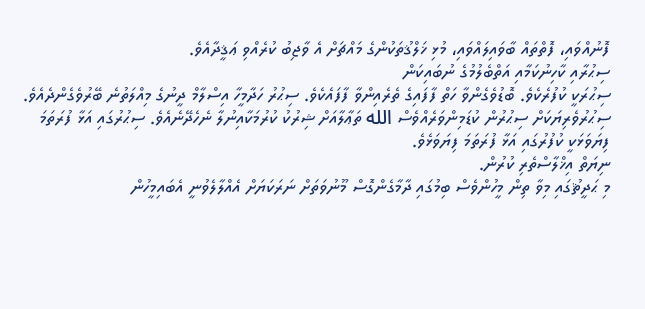ފޮނުއްވައި، ފޮތްތައް ބާވައިލައްވައި، މުޅި ޚަލްޤުތަކުންގެ މައްޗަށް އެ ވާޖިބު ކުރެއްވި ޢަޤީދާއެވެ.
ސިޙުރާއި ކާހިނުކަމާއި އަތްބެލުމުގެ ނުބައިކަން
ސިޙުރަކީ ކުފުރެކެވެ. ބޮޑުވެގެންވާ ހަތް ފާފައިގެ ތެރެއިންވާ ފާފައެކެވެ. ސިޙުރު ހަދާމީހާ އިސްލާމް ދީނުގެ މިއްލަތުނެ ބޭރުވެގެންދެއެވެ. ސިޙުރުވެރިޔަކަށް ސިޙުރުން ކުޑަމިންވަރެއްވެސް الله ތަޢާލާއަށް ޝިރުކު ކުރުމަކާއިނުލާ ނެހެދޭނެއެވެ. ސިޙުރުގައި އަޅާ ފުރަތަމަ ފިޔަވަޅަކީ ކުފުރުގައި އަޅާ ފުރަތަމަ ފިޔަވަޅެވެ.
ނިޔަތް އިޚްލާސްތެރި ކުރުން.
މި ޙަދީޘުގައި މިވާ ތިން މީހުންވެސް ބިމުގައި ދާމާގެންގޮސް މޫނުވަތަށް ނަރަކަޔަށް އެއްލާލެވުނީ އެބައިމީހުން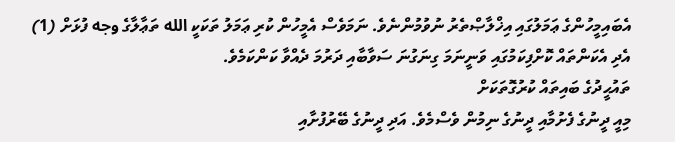އެބައިމީހުންގެ ޢަމަލުގައި އިޚްލާޞްތެރު ނުވުމުންނެވެ. ނަމަވެސް އެމީހުން ކުރި ޢަމަލު ތަކަކީ الله ތަޢާލާގެ وجه ފުޅަށް (1) އެދި އެކަންތައް ކޮށްފިކަމުގައި ވަނީނަމަ ގިނަގުނަ ސަވާބާއި ދަރުމަ ދެއްވާ ކަންކަމެވެ.
ތައުޙީދުގެ ބައިތައް ކުރުގޮތަކަށް
މިއީ ދީނުގެ ފެށުމާއި ދީނުގެ ނިމުން ވެސްމެވެ. އަދި ދީނުގެ ބޭރުފުށާއި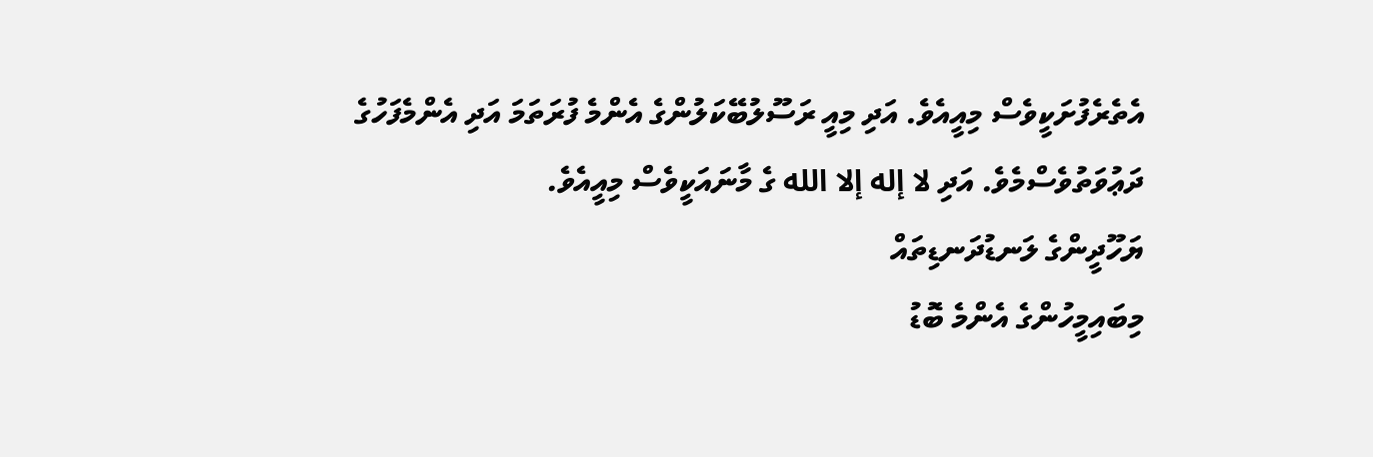އެތެރެފުށަކީވެސް މިއީއެވެ. އަދި މިއީ ރަސޫލުބޭކަލުންގެ އެންމެ ފުރަތަމަ އަދި އެންމެފަހުގެ ދަޢުވަތުވެސްމެވެ. އަދި لا إله إلا الله ގެ މާނައަކީވެސް މިއީއެވެ.
ޔަހޫދީންގެ ލަނޑުދަނޑިތައް
މިބައިމީހުންގެ އެންމެ ބޮޑު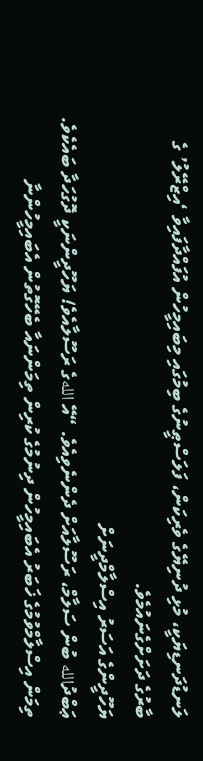ލަނޑުދަނޑިޔަކީ، މުޅި ދުނިޔޭގެ ވެރިކަން، ފަލަސްޠީނުގެ ބިމުގައި މިބައިމީހުން އުފައްދާފައިވާ ‘އިޒްރޭލު’ ގެ ބާރުގެ ދަށަށްގެނައުމެވެ.
ޔަހޫދީންގެ އަސަރު އިސްލާމްދީނަށް
ޢަބްދުالله ބުން ސަލާމް، ރަސޫލާއަށް ދެންނެވިއެވެ. “އޭ اللهގެ ރަސޫލާއެވެ! ޔަހޫދީންނަކީ ދޮގުހަދާ ބައެކެވެ. ތިމަން އިސްލާމްވުމުގެ ޚަބަރު އެބައިމީހުން ދިނުމުގެ ކުރިން ތިމަންނައާ ބެހޭގޮތުން އެބައިމީހުންނާ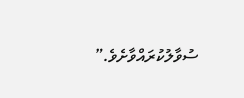ސުވާލުކުރައްވާށެވެ.”